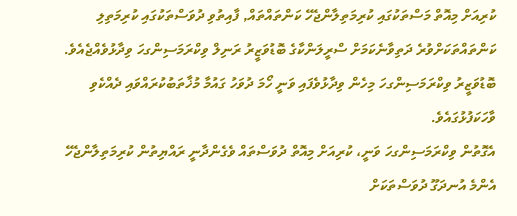ކުރިއަށް މިއޮތް މަސްތަކުގައި ކުރިމަތިލާންޖެހޭ ކަންތައްތައް, ފާއިތުވި ދުވަސްތަކުގައި ކުރިމަތިލި ކަންތައްތަކަށްވުރެ ދަތިވާނެކަމަށް ސްރީލަންކާގެ ބޮޑުވަޒީރު ރަނިލް ވިކްރަމަސިންގހަ ވިދާޅުވެއްޖެއެވެ.
ބޮޑުވަޒީރު ވިކްރަމަސިންގހަ މިހެން ވިދާޅުވެފައި ވަނީ ހޯމަ ދުވަހު ގައުމާ މުޚާތަބުކުރައްވައި ދެއްކެވި ވާހަކަފުޅުގައެވެ.
އެގޮތުން ވިކްރަމަސިންގހަ ވަނީ، ކުރިއަށް މިއޮތް ދުވަސްތައް ވެގެންދާނީ ރައްޔިތުން ކުރިމަތިލާންޖެހޭ އެންމެ އުނދަގޫ ދުވަސްތަކަށް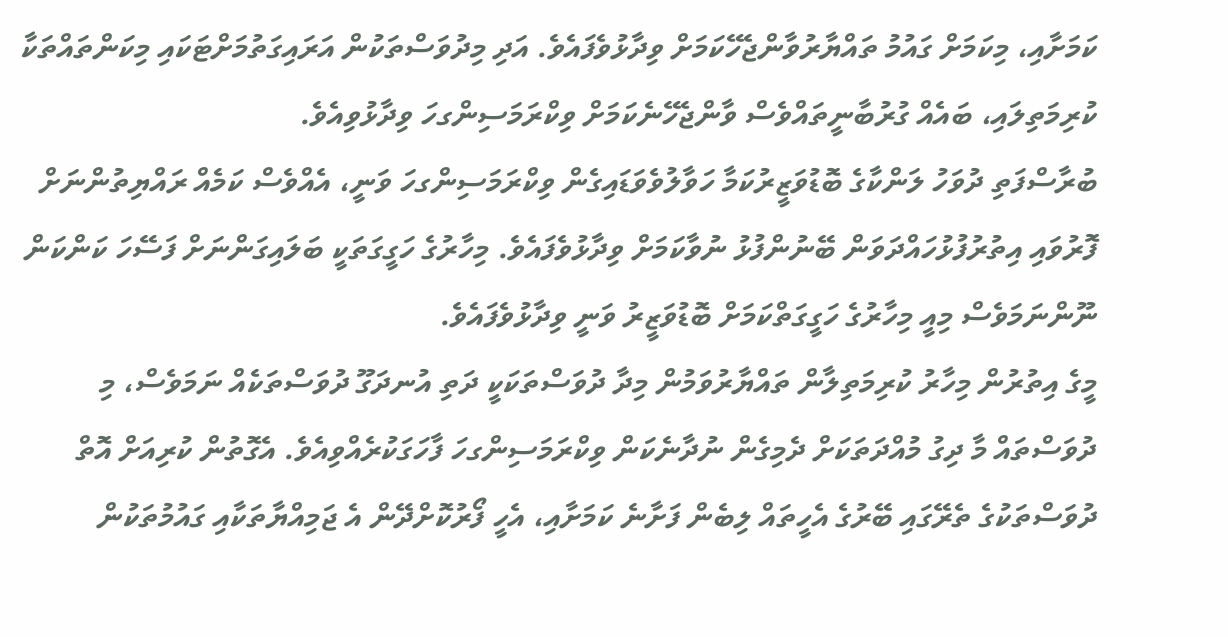ކަމަށާއި، މިކަމަށް ގައުމު ތައްޔާރުވާންޖެހޭކަމަށް ވިދާޅުވެފައެވެ. އަދި މިދުވަސްތަކުން އަރައިގަތުމަށްޓަކައި މިކަންތައްތަކާ ކުރިމަތިލައި، ބައެއް ގުރުބާނީތައްވެސް ވާންޖެހޭނެކަމަށް ވިކްރަމަސިންގހަ ވިދާޅުވިއެވެ.
ބުރާސްފަތި ދުވަހު ލަންކާގެ ބޮޑުވަޒީރުކަމާ ހަވާލުވެވަޑައިގެން ވިކްރަމަސިންގހަ ވަނީ، އެއްވެސް ކަމެއް ރައްޔިތުންނަށް ފޮރުވައި އިތުރުފުޅުހައްދަވަން ބޭނުންފުޅު ނުވާކަމަށް ވިދާޅުވެފައެވެ. މިހާރުގެ ހަގީގަތަކީ ބަލައިގަންނަށް ފަސޭހަ ކަންކަން ނޫންނަމަވެސް މިއީ މިހާރުގެ ހަގީގަތްކަމަށް ބޮޑުވަޒީރު ވަނީ ވިދާޅުވެފައެވެ.
މީގެ އިތުރުން މިހާރު ކުރިމަތިލާން ތައްޔާރުވަމުން މިދާ ދުވަސްތަކަކީ ދަތި އުނދަގޫ ދުވަސްތަކެއް ނަމަވެސް، މި ދުވަސްތައް މާ ދިގު މުއްދަތަކަށް ދެމިގެން ނުދާނެކަން ވިކްރަމަސިންގހަ ފާހަގަކުރެއްވިއެވެ. އެގޮތުން ކުރިއަށް އޮތް ދުވަސްތަކުގެ ތެރޭގައި ބޭރުގެ އެހީތައް ލިބެން ފަށާނެ ކަމަށާއި، އެހީ ފޯރުކޮށްދޭން އެ ޖަމިއްޔާތަކާއި ގައުމުތަކުން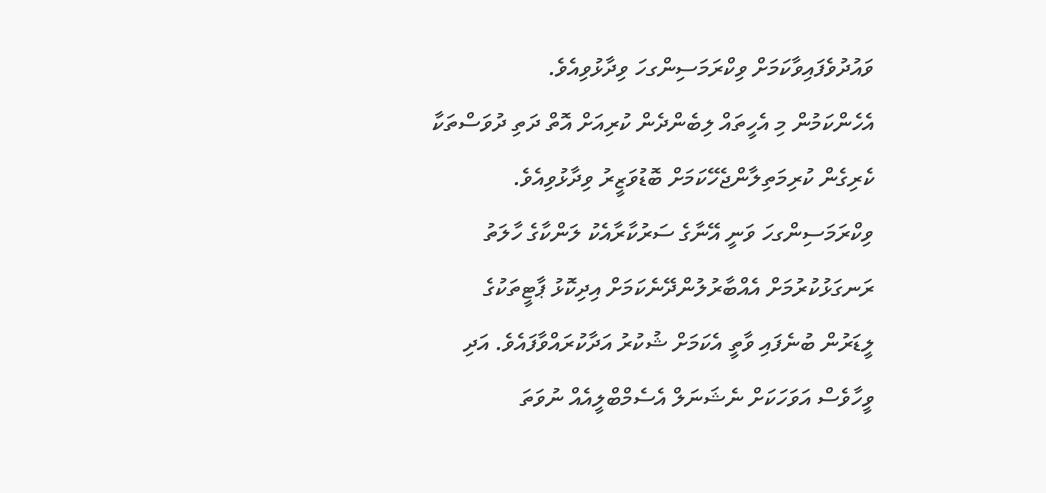ވައުދުވެފައިވާކަމަށް ވިކްރަމަސިންގހަ ވިދާޅުވިއެވެ.
އެހެންކަމުން މި އެހީތައް ލިބެންދެން ކުރިއަށް އޮތް ދަތި ދުވަސްތަކާ ކެރިގެން ކުރިމަތިލާންޖެހޭކަމަށް ބޮޑުވަޒީރު ވިދާޅުވިއެވެ.
ވިކްރަމަސިންގހަ ވަނީ އޭނާގެ ސަރުކާރާއެކު ލަންކާގެ ހާލަތު ރަނގަޅުކުރުމަށް އެއްބާރުލުންދޭނެކަމަށް އިދިކޮޅު ޕާޓީތަކުގެ ލީޑަރުން ބުނެފައި ވާތީ އެކަމަށް ޝުކުރު އަދާކުރައްވާފައެވެ. އަދި ވީހާވެސް އަވަހަކަށް ނެޝަނަލް އެސެމްބްލީއެއް ނުވަތަ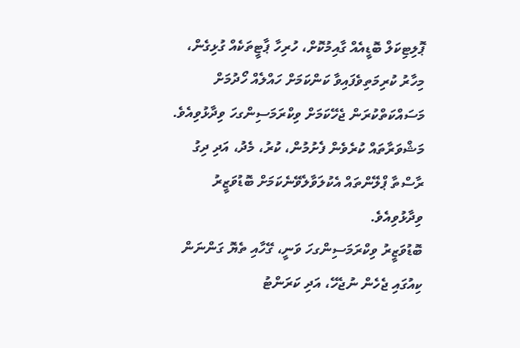ޕޮލިޓިކަލް ބޮޑީއެއް ގާއިމުކޮށް، ހުރިހާ ޕާޓީތަކެއް ގުޅިގެން، މިހާރު ކުރިމަތިވެފައިވާ ކަންކަމަށް ހައްލެއް ހޯދުމަށް މަސައްކަތްކުރަން ޖެހޭކަމަށް ވިކްރަމަސިންގހަ ވިދާޅުވިއެވެ. މަޝްވަރާތައް ކުރެވެން ފެށުމުން، ކުރު، މެދު، އަދި ދިގު ރާސްތާ ޕްލޭންތައް އެކުލަވާލެވޭނެކަމަށް ބޮޑުވަޒީރު ވިދާޅުވިއެވެ.
ބޮޑުވަޒީރު ވިކްރަމަސިންގހަ ވަނީ، ގޭހާއި ތެޔޮ ގަންނަން ކިއުގައި ޖެހެން ނުޖެހޭ، އަދި ކަރަންޓު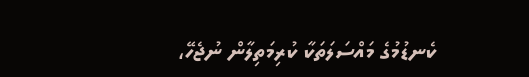ކެނޑުމުގެ މައްސަލަތަކާ ކުރިމަތިލާން ނުޖެހޭ،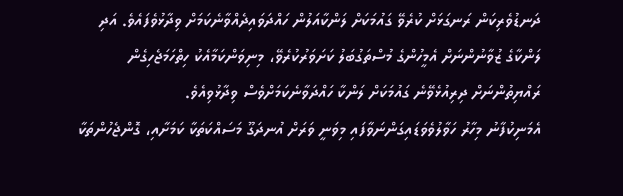ދަނޑުވެރިކަން ރަނގަޅަށް ކުރެވޭ ގައުމަކަށް ލަންކާއަލުން ހައްދަވައިދެއްވާނެކަމަށް ވިދާޅުވެފައެވެ. އަދި ލަންކާގެ ޒުވާނުންނަށް އެމީހުންގެ މުސްތަގުބަލު ކަށަވަރުކުރެވޭ، މިނިވަންކަމާއެކު ހިތްހަމަޖެހިގެން ރައްޔިތުންނަށް ދިރިއުޅެވޭނެ ގައުމަކަށް ލަންކާ ހައްދަވާނެކަމަށްވެސް ވިދާޅުވިއެވެ.
އެމަނިކުފާނު މިހާރު ހަވާލުވެވަޑައިގަންނަވާފައި މިވަނީ ވަރަށް އުނދަގޫ މަސައްކަތަކާ ކަމަށާއި، ގޮންޖެހުންތަކާ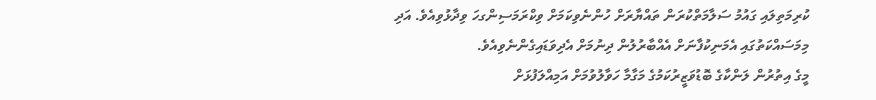ކުރިމަތިލައި ގައުމު ސަލާމަތްކުރަން ތައްޔާރަށް ހުންނެވިކަމަށް ވިކްރަމަސިންގހަ ވިދާޅުވިއެވެ. އަދި މިމަސައްކަތުގައި އެމަނިކުފާނަށް އެއްބާރުލުން ދިނުމަށް އެދިވަޑައިގެންނެވިއެވެ.
މީގެ އިތުރުން ލަންކާގެ ބޮޑުވަޒީރުކަމުގެ މަގާމާ ހަވާލުވުމަށް އަމިއްލަފުޅަށް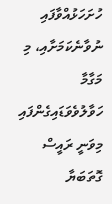ހުށަހަޅުއްވާފައި ނުވާނެކަމަށާއި، މި މަގާމާ ހަވާލުވެވަޑައިގެންފައި މިވަނީ ރައީސް ގޮތަބަޔާ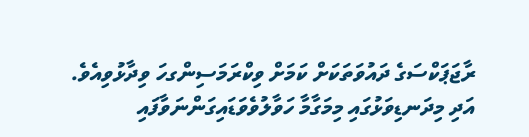ރާޖަޕަކްސަގެ ދައުވަތަކަށް ކަމަށް ވިކްރަމަސިންގހަ ވިދާޅުވިއެވެ. އަދި މިދަނޑިވަޅުގައި މިމަގާމާ ހަވާލުވެވަޑައިގަންނަވާފައި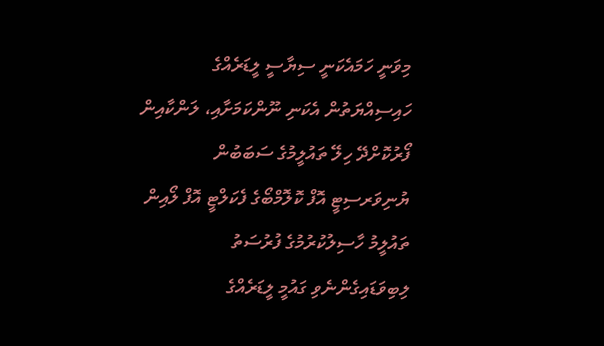މިވަނީ ހަމައެކަނީ ސިޔާސީ ލީޑަރެއްގެ ހައިސިއްޔަތުން އެކަނި ނޫންކަމަށާއި، ލަންކާއިން ފޯރުކޮށްދޭ ހިލޭ ތައުލީމުގެ ސަބަބުން ޔުނިވަރސިޓީ އޮފް ކޮލޮމްބޯގެ ފެކަލްޓީ އޮފް ލޯއިން ތައުލީމު ހާސިލުކުރުމުގެ ފުރުސަތު ލިބިވަޑައިގެންނެވި ގައުމީ ލީޑަރެއްގެ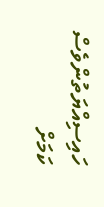ހައިސިއްޔަތުންވެސް ކަމަށް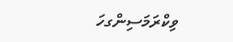ވިކްރަމަސިންގހަ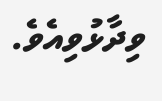ވިދާޅުވިއެވެ.